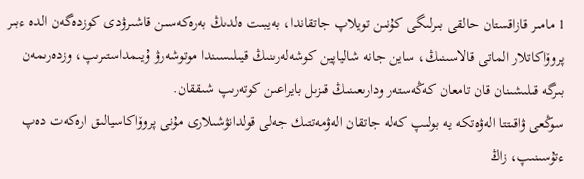1 مامىر قازاقستان حالقى بىرلىگى كۇنىن تويلاپ جاتقاندا، بەيبىت ەلدىڭ بەرەكەسىن قاشىرۋدى كوزدەگەن الدە ءبىر پروۆاكاتلار الماتى قالاسىنىڭ، ساين جانە شالياپين كوشەلەرىنىڭ قيىلىسىندا موتوشەرۋ ۇيىمداستىرىپ، وزدەرىمەن بىرگە قىلىشىنان قان تامعان كەڭەستەر ودارىعىنىڭ قىزىل بايراعىن كوتەرىپ شىققان.
سوڭعى ۋاقىتتا الەۋەتكە يە بولىپ كەلە جاتقان الەۋمەتتىك جەلى قولدانۋشىلارى مۇنى پروۆاكاسيالىق ارەكەت دەپ ءتۇسىنىپ، زاڭ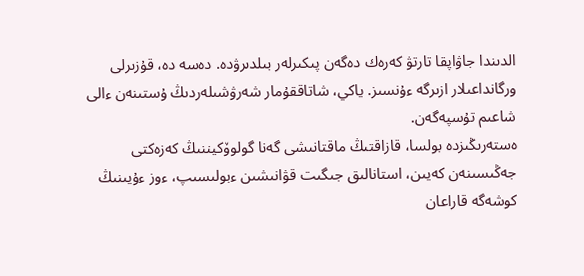الدىندا جاۋاپقا تارتۋ كەرەك دەگەن پىكىرلەر بىلدىرۋدە. دەسە دە، قۇزىرلى ورگانداعىلار ازىرگە ءۇنسىز. ياكي، شاتاققۇمار شەرۋشىلەردىڭ ۇستىنەن ءالى شاعىم تۇسپەگەن.
ەستەرىڭىزدە بولسا، قازاقتىڭ ماقتانىشى گەنا گولوۆكيننىڭ كەزەكتى جەڭىسىنەن كەيىن، استانالىق جىگىت قۋانىشىن ءبولىسىپ، ءوز ءۇيىنىڭ كوشەگە قاراعان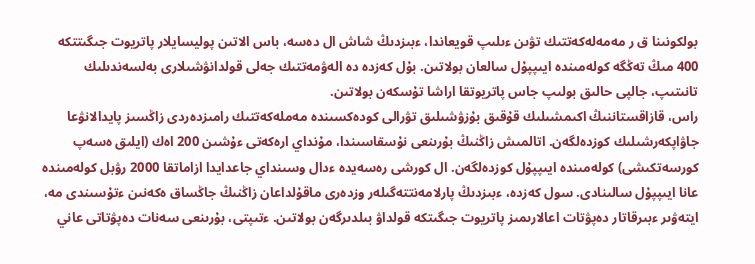بولكونىنا ق ر مەمەلەكەتتىك تۋىن ءىلىپ قويعاندا، ءبىزدىڭ شاش ال دەسە، باس الاتىن پوليسايلار پاتريوت جىگىتتكە 400 مىڭ تەڭگە كولەمىندە ايىپپۇل سالعان بولاتىن. بۇل كەزدە دە الەۋمەتتىك جەلى قولدانۋشىلارى بەلسەندىلىك تانىتىپ، جالپى حالىق بولىپ جاس پاتريوتقا اراشا تۇسكەن بولاتىن.
راس، قازاقستاننىڭ اكىمشىلىك قۇقىق بۇزۋشىلىق تۋرالى كودەكسىندە مەملەكەتتىك رامىزدەردى زاڭسىز پايدالانۋعا جاۋاپكەرشىلىك كوزدەلگەن. اتالمىش زاڭنىڭ بۇرىنعى نۇسقاسىندا، مۇنداي ارەكەتى ءۇشىن 200 اەك (ايلىق ەسەپ كورسەتكىشى) كولەمىندە ايىپپۇل كوزدەلگەن. ال كورشى رەسەيدە ءدال وسىنداي جاعدايدا ازاماتقا 2000 رۋبل كولەمىندە عانا ايىپپۇل سالىنادى. سول كەزدە، ءبىزدىڭ پارلامەنتتەگىلەر وزدەرى ماقۇلداعان زاڭنىڭ جاڭساق ەكەنىن ءتۇسىندى مە، ايتەۋىر ءبىرقاتار دەپۋتات اعالارىمىز پاتريوت جىگىتكە قولداۋ بىلدىرگەن بولاتىن. ءتىپتى، بۇرىنعى سەنات دەپۋتاتى عاني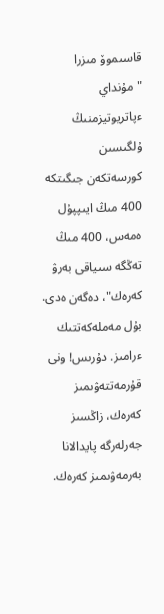قاسىموۆ مىزرا "مۇنداي ءپاتريوتيزمنىڭ ۇلگىسىن كورسەتكەن جىگىتكە 400 مىڭ ايىپپۇل ەمەس، 400 مىڭ تەڭگە سىياقى بەرۋ كەرەك"، دەگەن ەدى.
بۇل مەملەكەتتىك ءرامىز. دۇرىس! ونى قۇرمەتتەۋىمىز كەرەك، زاڭسىز جەرلەرگە پايدالانا بەرمەۋىمىز كەرەك.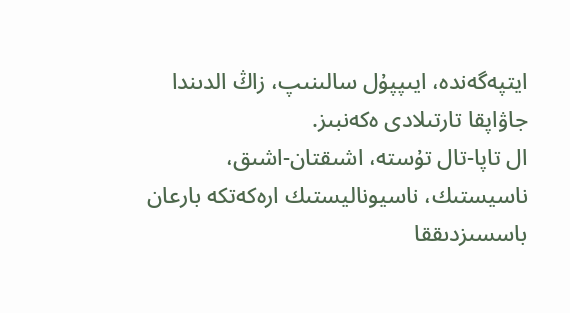ايتپەگەندە، ايىپپۇل سالىنىپ، زاڭ الدىندا جاۋاپقا تارتىلادى ەكەنبىز.
ال تاپا-تال تۇستە، اشىقتان-اشىق، ناسيستىك، ناسيوناليستىك ارەكەتكە بارعان باسسىزدىققا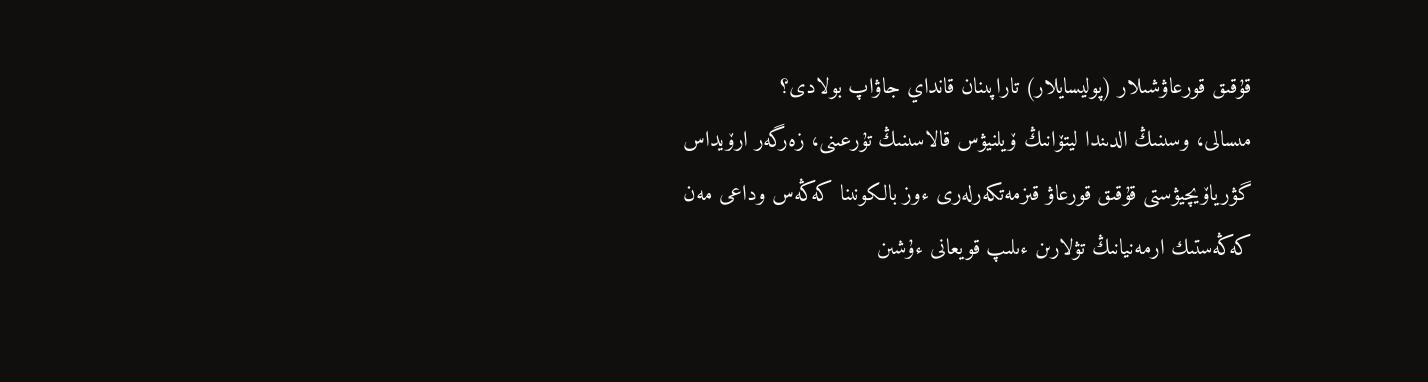قۇقىق قورعاۋشىلار (پوليسايلار) تاراپىنان قانداي جاۋاپ بولادى؟
مىسالى، وسىنىڭ الدىندا ليتۆانىڭ ۆيلنيۋس قالاسىنىڭ تۇرعىنى، زەرگەر ارۆيداس گۋرياۆيچيۋستى قۇقىق قورعاۋ قىزمەتكەرلەرى ءوز بالكونىنا كەڭەس وداعى مەن كەڭەستىك ارمەنيانىڭ تۋلارىن ءىلىپ قويعانى ءۇشىن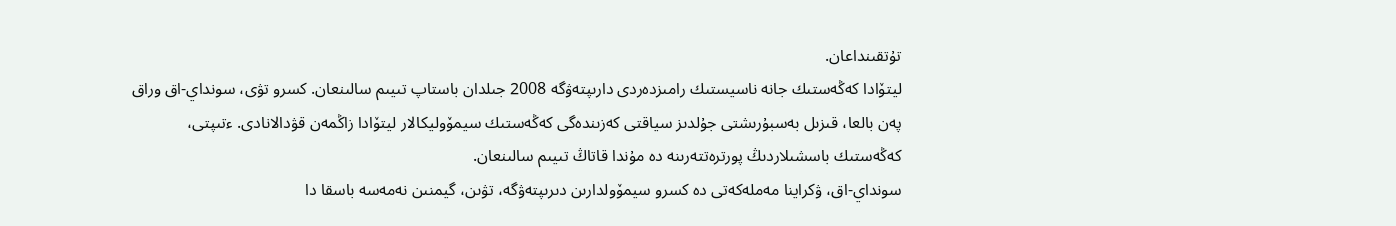تۇتقىنداعان.
ليتۆادا كەڭەستىك جانە ناسيستىك رامىزدەردى دارىپتەۋگە 2008 جىلدان باستاپ تىيىم سالىنعان. كسرو تۋى، سونداي-اق وراق پەن بالعا، قىزىل بەسبۇرىشتى جۇلدىز سياقتى كەزىندەگى كەڭەستىك سيمۆوليكالار ليتۆادا زاڭمەن قۋدالانادى. ءتىپتى، كەڭەستىك باسشىلاردىڭ پورترەتتەرىنە دە مۇندا قاتاڭ تىيىم سالىنعان.
سونداي-اق، ۋكراينا مەملەكەتى دە كسرو سيمۆولدارىن دىرىپتەۋگە، تۋىن، گيمنىن نەمەسە باسقا دا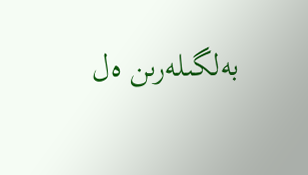بەلگىلەرىن ەل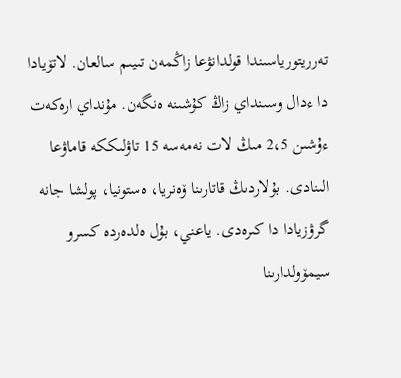تەرريتورياسىندا قولدانۋعا زاڭمەن تىيىم سالعان. لاتۆيادا دا ءدال وسىنداي زاڭ كۇشىنە ەنگەن. مۇنداي ارەكەت ءۇشىن 2،5 مىڭ لات نەمەسە 15 تاۋلىككە قاماۋعا الىنادى. بۇلاردىڭ قاتارىنا ۆەنريا، ەستونيا، پولشا جانە گرۋزيادا دا كىرەدى. ياعني، بۇل ەلدەردە كسرو سيمۆولدارىنا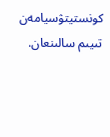كونستيتۋسيامەن تىيىم سالىنعان.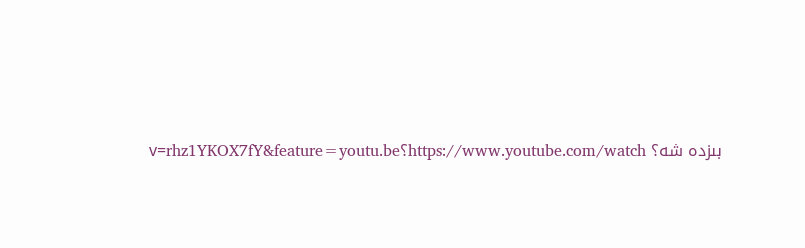بىزدە شە؟ https://www.youtube.com/watch؟v=rhz1YKOX7fY&feature=youtu.be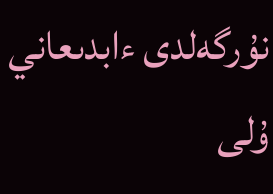نۇرگەلدى ءابدىعاني ۇلى